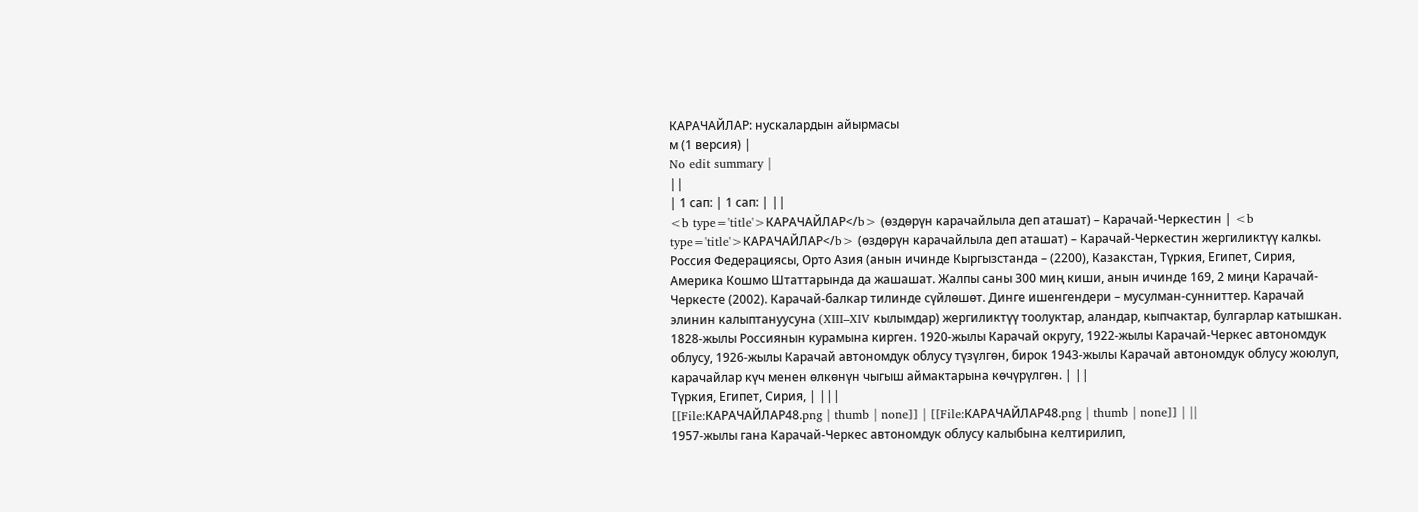КАРАЧАЙЛАР: нускалардын айырмасы
м (1 версия) |
No edit summary |
||
| 1 сап: | 1 сап: | ||
<b type='title'>КАРАЧАЙЛАР</b> (өздөрүн карачайлыла деп аташат) – Карачай-Черкестин | <b type='title'>КАРАЧАЙЛАР</b> (өздөрүн карачайлыла деп аташат) – Карачай-Черкестин жергиликтүү калкы. Россия Федерациясы, Орто Азия (анын ичинде Кыргызстанда – (2200), Казакстан, Түркия, Египет, Сирия, Америка Кошмо Штаттарында да жашашат. Жалпы саны 300 миң киши, анын ичинде 169, 2 миңи Карачай-Черкесте (2002). Карачай-балкар тилинде сүйлөшөт. Динге ишенгендери – мусулман-сунниттер. Карачай элинин калыптануусуна (XIII–XIV кылымдар) жергиликтүү тоолуктар, аландар, кыпчактар, булгарлар катышкан. 1828-жылы Россиянын курамына кирген. 1920-жылы Карачай округу, 1922-жылы Карачай-Черкес автономдук облусу, 1926-жылы Карачай автономдук облусу түзүлгөн, бирок 1943-жылы Карачай автономдук облусу жоюлуп, карачайлар күч менен өлкөнүн чыгыш аймактарына көчүрүлгөн. | ||
Түркия, Египет, Сирия, | |||
[[File:КАРАЧАЙЛАР48.png | thumb | none]] | [[File:КАРАЧАЙЛАР48.png | thumb | none]] | ||
1957-жылы гана Карачай-Черкес автономдук облусу калыбына келтирилип,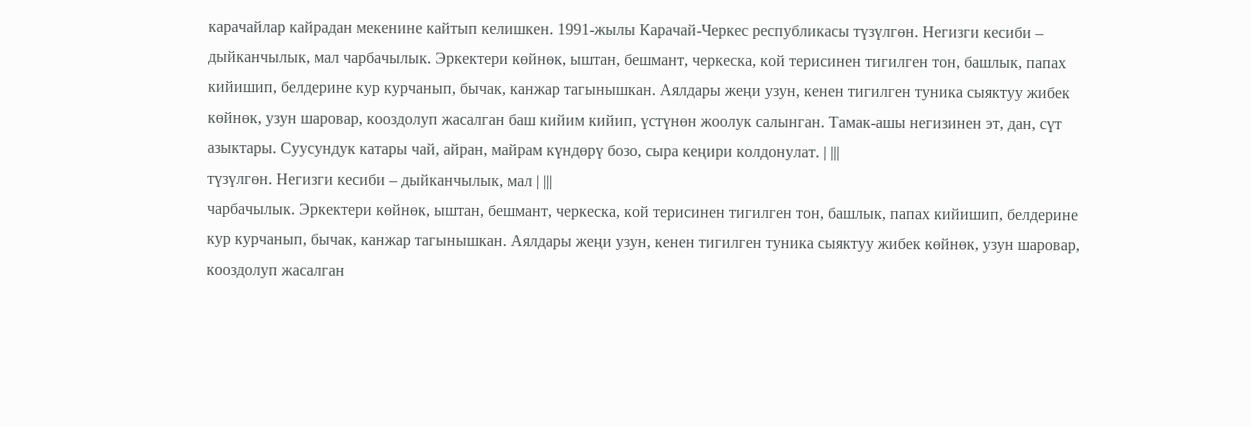карачайлар кайрадан мекенине кайтып келишкен. 1991-жылы Карачай-Черкес республикасы түзүлгөн. Негизги кесиби – дыйканчылык, мал чарбачылык. Эркектери көйнөк, ыштан, бешмант, черкеска, кой терисинен тигилген тон, башлык, папах кийишип, белдерине кур курчанып, бычак, канжар тагынышкан. Аялдары жеңи узун, кенен тигилген туника сыяктуу жибек көйнөк, узун шаровар, кооздолуп жасалган баш кийим кийип, үстүнөн жоолук салынган. Тамак-ашы негизинен эт, дан, сүт азыктары. Суусундук катары чай, айран, майрам күндөрү бозо, сыра кеңири колдонулат. | |||
түзүлгөн. Негизги кесиби – дыйканчылык, мал | |||
чарбачылык. Эркектери көйнөк, ыштан, бешмант, черкеска, кой терисинен тигилген тон, башлык, папах кийишип, белдерине кур курчанып, бычак, канжар тагынышкан. Аялдары жеңи узун, кенен тигилген туника сыяктуу жибек көйнөк, узун шаровар, кооздолуп жасалган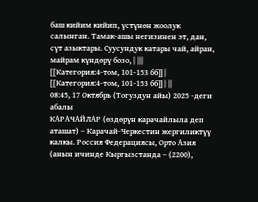баш кийим кийип, үстүнөн жоолук салынган. Тамак-ашы негизинен эт, дан, сүт азыктары. Суусундук катары чай, айран, майрам күндөрү бозо, | |||
[[Категория:4-том, 101-153 бб]] | [[Категория:4-том, 101-153 бб]] | ||
08:45, 17 Октябрь (Тогуздун айы) 2025 -деги абалы
КАРАЧАЙЛАР (өздөрүн карачайлыла деп аташат) – Карачай-Черкестин жергиликтүү калкы. Россия Федерациясы, Орто Азия (анын ичинде Кыргызстанда – (2200),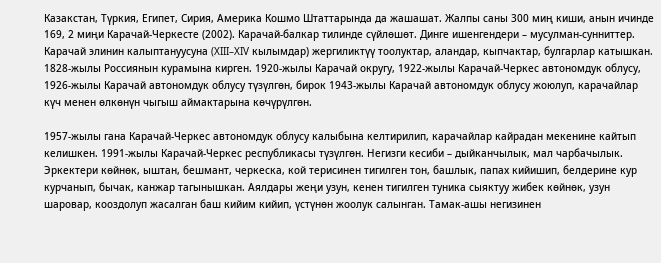Казакстан, Түркия, Египет, Сирия, Америка Кошмо Штаттарында да жашашат. Жалпы саны 300 миң киши, анын ичинде 169, 2 миңи Карачай-Черкесте (2002). Карачай-балкар тилинде сүйлөшөт. Динге ишенгендери – мусулман-сунниттер. Карачай элинин калыптануусуна (XIII–XIV кылымдар) жергиликтүү тоолуктар, аландар, кыпчактар, булгарлар катышкан. 1828-жылы Россиянын курамына кирген. 1920-жылы Карачай округу, 1922-жылы Карачай-Черкес автономдук облусу, 1926-жылы Карачай автономдук облусу түзүлгөн, бирок 1943-жылы Карачай автономдук облусу жоюлуп, карачайлар күч менен өлкөнүн чыгыш аймактарына көчүрүлгөн.

1957-жылы гана Карачай-Черкес автономдук облусу калыбына келтирилип, карачайлар кайрадан мекенине кайтып келишкен. 1991-жылы Карачай-Черкес республикасы түзүлгөн. Негизги кесиби – дыйканчылык, мал чарбачылык. Эркектери көйнөк, ыштан, бешмант, черкеска, кой терисинен тигилген тон, башлык, папах кийишип, белдерине кур курчанып, бычак, канжар тагынышкан. Аялдары жеңи узун, кенен тигилген туника сыяктуу жибек көйнөк, узун шаровар, кооздолуп жасалган баш кийим кийип, үстүнөн жоолук салынган. Тамак-ашы негизинен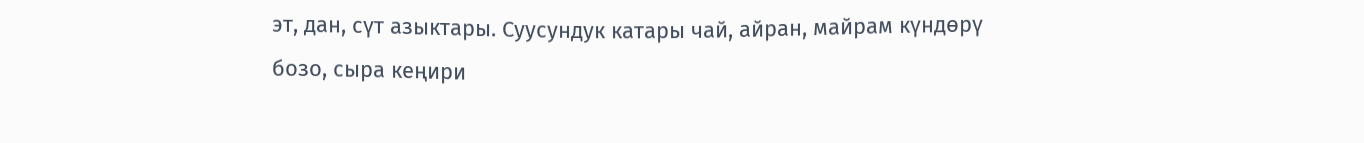эт, дан, сүт азыктары. Суусундук катары чай, айран, майрам күндөрү бозо, сыра кеңири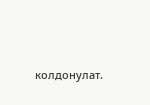колдонулат.